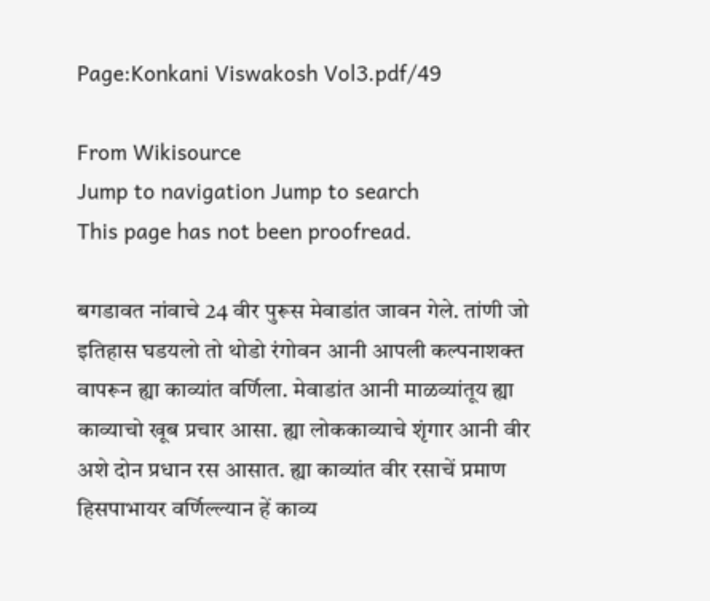Page:Konkani Viswakosh Vol3.pdf/49

From Wikisource
Jump to navigation Jump to search
This page has not been proofread.

बगडावत नांवाचे 24 वीर पुरूस मेवाडांत जावन गेले. तांणी जो इतिहास घडयलो तो थोडो रंगोवन आनी आपली कल्पनाशक्त वापरून ह्या काव्यांत वर्णिला. मेवाडांत आनी माळव्यांतूय ह्या काव्याचो खूब प्रचार आसा. ह्या लोककाव्याचे शृंगार आनी वीर अशे दोन प्रधान रस आसात. ह्या काव्यांत वीर रसाचें प्रमाण हिसपाभायर वर्णिल्ल्यान हें काव्य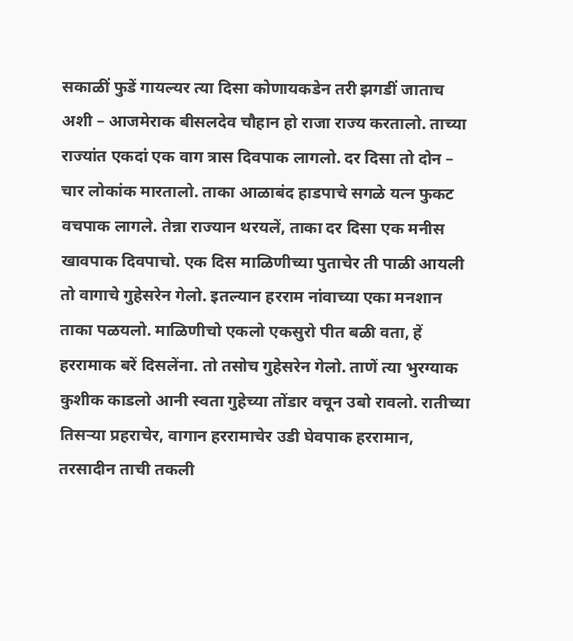सकाळीं फुडें गायल्यर त्या दिसा कोणायकडेन तरी झगडीं जाताच अशी – आजमेराक बीसलदेव चौहान हो राजा राज्य करतालो. ताच्या राज्यांत एकदां एक वाग त्रास दिवपाक लागलो. दर दिसा तो दोन – चार लोकांक मारतालो. ताका आळाबंद हाडपाचे सगळे यत्न फुकट वचपाक लागले. तेन्ना राज्यान थरयलें, ताका दर दिसा एक मनीस खावपाक दिवपाचो. एक दिस माळिणीच्या पुताचेर ती पाळी आयली तो वागाचे गुहेसरेन गेलो. इतल्यान हरराम नांवाच्या एका मनशान ताका पळयलो. माळिणीचो एकलो एकसुरो पीत बळी वता, हें हररामाक बरें दिसलेंना. तो तसोच गुहेसरेन गेलो. ताणें त्या भुरग्याक कुशीक काडलो आनी स्वता गुहेच्या तोंडार वचून उबो रावलो. रातीच्या तिसऱ्या प्रहराचेर, वागान हररामाचेर उडी घेवपाक हररामान, तरसादीन ताची तकली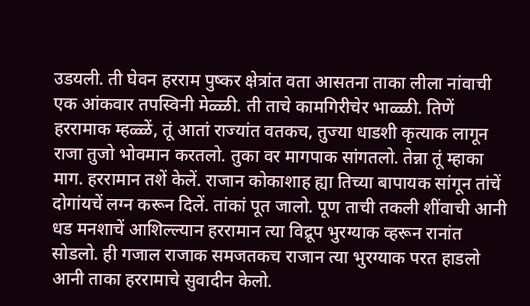उडयली. ती घेवन हरराम पुष्कर क्षेत्रांत वता आसतना ताका लीला नांवाची एक आंकवार तपस्विनी मेळ्ळी. ती ताचे कामगिरीचेर भाळ्ळी. तिणें हररामाक म्हळ्ळें, तूं आतां राज्यांत वतकच, तुज्या धाडशी कृत्याक लागून राजा तुजो भोवमान करतलो. तुका वर मागपाक सांगतलो. तेन्ना तूं म्हाका माग. हररामान तशें केलें. राजान कोकाशाह ह्या तिच्या बापायक सांगून तांचें दोगांयचें लग्न करून दिलें. तांकां पूत जालो. पूण ताची तकली शींवाची आनी धड मनशाचें आशिल्ल्यान हररामान त्या विद्रूप भुरग्याक व्हरून रानांत सोडलो. ही गजाल राजाक समजतकच राजान त्या भुरग्याक परत हाडलो आनी ताका हररामाचे सुवादीन केलो.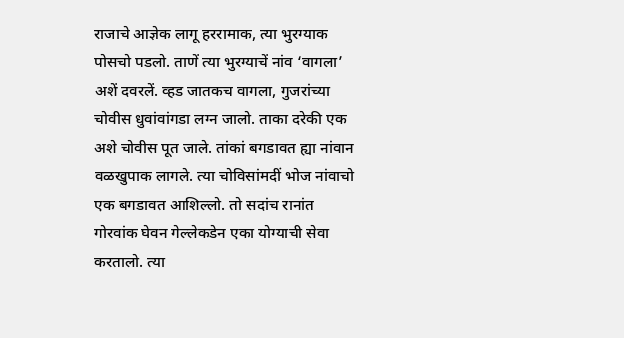राजाचे आज्ञेक लागू हररामाक, त्या भुरग्याक पोसचो पडलो. ताणें त्या भुरग्याचें नांव ‘वागला’ अशें दवरलें. व्हड जातकच वागला, गुजरांच्या चोवीस धुवांवांगडा लग्न जालो. ताका दरेकी एक अशे चोवीस पूत जाले. तांकां बगडावत ह्या नांवान वळखुपाक लागले. त्या चोविसांमदीं भोज नांवाचो एक बगडावत आशिल्लो. तो सदांच रानांत गोरवांक घेवन गेल्लेकडेन एका योग्याची सेवा करतालो. त्या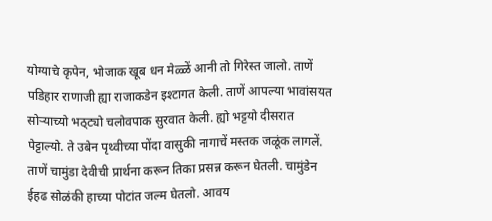योग्याचे कृपेन, भोजाक खूब धन मेळ्ळें आनी तो गिरेस्त जालो. ताणें पडिहार राणाजी ह्या राजाकडेन इश्टागत केली. ताणें आपल्या भावांसयत सोऱ्याच्यो भठ्ट्यो चलोवपाक सुरवात केली. ह्यो भट्टयो दीसरात पेट्टाल्यो. ते उबेन पृथ्वीच्या पोंदा वासुकी नागाचें मस्तक जळूंक लागलें. ताणें चामुंडा देवीची प्रार्थना करून तिका प्रसन्न करून घेतली. चामुंडेन ईहढ सोळंकी हाच्या पोटांत जल्म घेतलो. आवय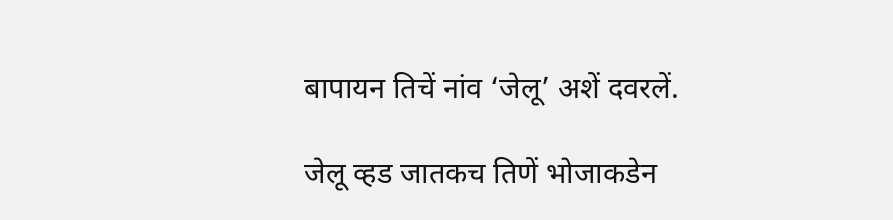बापायन तिचें नांव ‘जेलू’ अशें दवरलें.

जेलू व्हड जातकच तिणें भोजाकडेन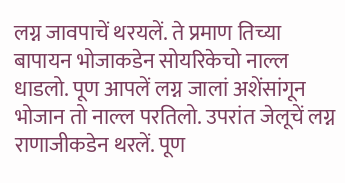लग्न जावपाचें थरयलें. ते प्रमाण तिच्या बापायन भोजाकडेन सोयरिकेचो नाल्ल धाडलो. पूण आपलें लग्न जालां अशेंसांगून भोजान तो नाल्ल परतिलो. उपरांत जेलूचें लग्न राणाजीकडेन थरलें. पूण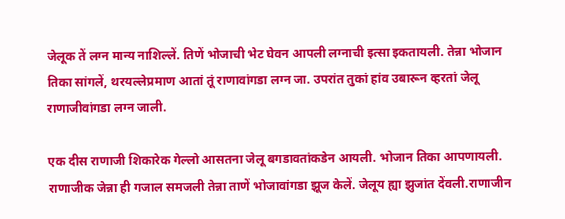जेलूक तें लग्न मान्य नाशिल्लें. तिणें भोजाची भेट घेवन आपली लग्नाची इत्सा इकतायली. तेन्ना भोजान तिका सांगलें, थरयल्लेप्रमाण आतां तूं राणावांगडा लग्न जा. उपरांत तुकां हांव उबारून व्हरतां जेलू राणाजीवांगडा लग्न जाली.

एक दीस राणाजी शिकारेक गेल्लो आसतना जेलू बगडावतांकडेन आयली. भोजान तिका आपणायली. राणाजीक जेन्ना ही गजाल समजली तेन्ना ताणें भोजावांगडा झूज केलें. जेलूय ह्या झुजांत देंवली.राणाजीन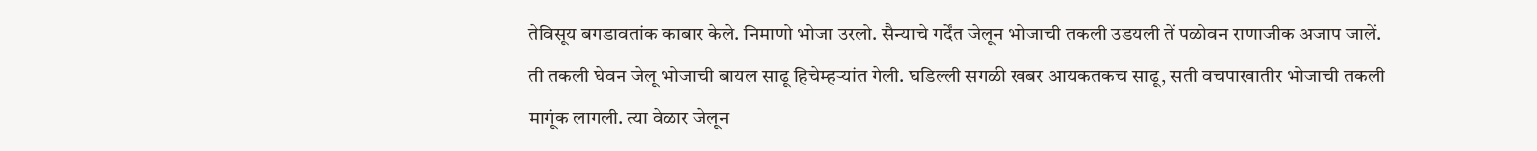तेविसूय बगडावतांक काबार केले. निमाणो भोजा उरलो. सैन्याचे गर्देंत जेलून भोजाची तकली उडयली तें पळोवन राणाजीक अजाप जालें. ती तकली घेवन जेलू भोजाची बायल साढू हिचेम्हऱ्यांत गेली. घडिल्ली सगळी खबर आयकतकच साढू, सती वचपाखातीर भोजाची तकली मागूंक लागली. त्या वेळार जेलून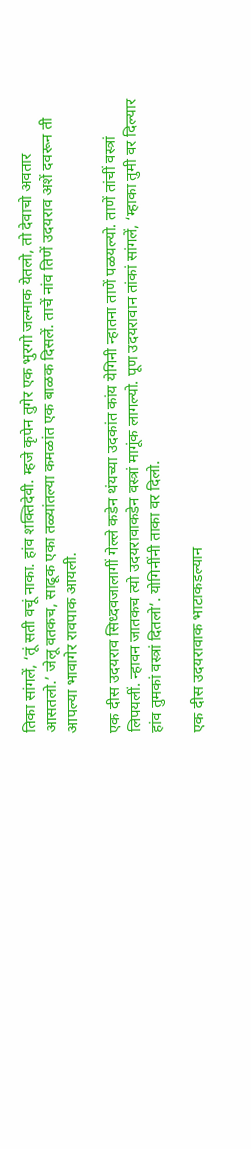तिका सांगलें, ‘तूं सती वचूं नाका. हांव शक्तिदेवी. म्हजे कृपेन तुगेर एक भुरगो जल्माक येतलो, तो देवाचो अवतार आसतलो.’ जेलू वतकच, साढूक एका तळ्यांतल्या कमळांत एक बाळक दिसलें. ताचें नांव तिणें उदयराव अशें दवरून ती आपल्या भावागेर रावपाक आयली.

एक दीस उदयराव सिध्दवजालागीं गेल्ले कडेन थंयच्या उदकांत कांय येगिनी न्हातना ताणें पळयल्यो. ताणें तांचीं वस्त्रां लिपयलीं. न्हावन जातकच त्यो उदयरावाकडेन वस्त्रां मागूंक लागल्यो. पूण उदयरावान तांकां सांगलें, ‘म्हाका तुमी वर दिल्यार हांव तुमकां वस्त्रां दितलो’. योगिनींनी ताका वर दिलो.

एक दीस उदयरावाक भाटाकडल्यान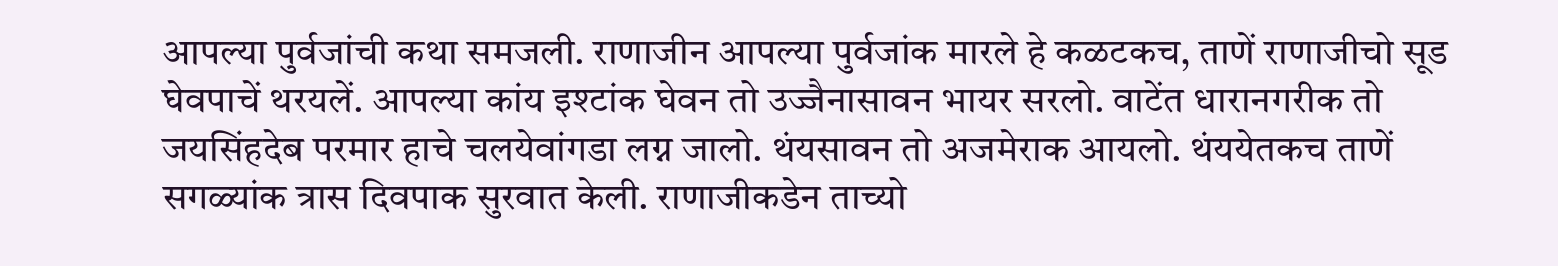आपल्या पुर्वजांची कथा समजली. राणाजीन आपल्या पुर्वजांक मारले हे कळटकच, ताणें राणाजीचो सूड घेवपाचें थरयलें. आपल्या कांय इश्टांक घेवन तो उज्जैनासावन भायर सरलो. वाटेंत धारानगरीक तो जयसिंहदेब परमार हाचे चलयेवांगडा लग्न जालो. थंयसावन तो अजमेराक आयलो. थंययेतकच ताणें सगळ्यांक त्रास दिवपाक सुरवात केली. राणाजीकडेन ताच्यो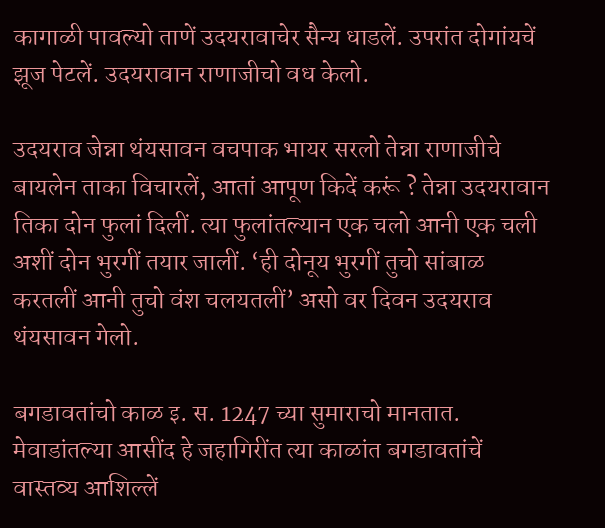कागाळी पावल्यो ताणें उदयरावाचेर सैन्य धाडलें. उपरांत दोगांयचें झूज पेटलें. उदयरावान राणाजीचो वध केलो.

उदयराव जेन्ना थंयसावन वचपाक भायर सरलो तेन्ना राणाजीचे बायलेन ताका विचारलें, आतां आपूण किदें करूं ? तेन्ना उदयरावान तिका दोन फुलां दिलीं. त्या फुलांतल्यान एक चलो आनी एक चली अशीं दोन भुरगीं तयार जालीं. ‘ही दोनूय भुरगीं तुचो सांबाळ करतलीं आनी तुचो वंश चलयतलीं’ असो वर दिवन उदयराव थंयसावन गेलो.

बगडावतांचो काळ इ. स. 1247 च्या सुमाराचो मानतात. मेवाडांतल्या आसींद हे जहागिरींत त्या काळांत बगडावतांचें वास्तव्य आशिल्लें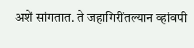अशें सांगतात. ते जहागिरींतल्यान व्हांवपी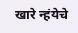खारे न्हंयेचे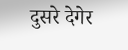दुसरे देगेर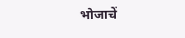भोजाचें